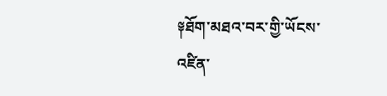༈ཐོག་མཐའ་བར་གྱི་ཡོངས་འཛིན་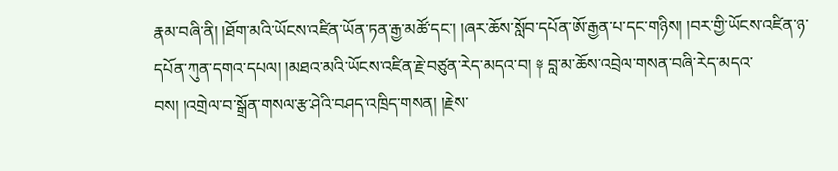རྣམ་བཞི་ནི། །ཐོག་མའི་ཡོངས་འཛིན་ཡོན་ཏན་རྒྱ་མཚོ་དང་། །ཞར་ཆོས་སློབ་དཔོན་ཨོ་རྒྱན་པ་དང་གཉིས། །བར་གྱི་ཡོངས་འཛིན་ཉ་དཔོན་ཀུན་དགའ་དཔལ། །མཐའ་མའི་ཡོངས་འཛིན་རྗེ་བཙུན་རེད་མདའ་བ། ༈ བླ་མ་ཆོས་འབྲེལ་གསན་བཞི་རེད་མདའ་བས། །འགྲེལ་བ་སྒྲོན་གསལ་རྩ་ཤེའི་བཤད་འཁྲིད་གསན། །རྗེས་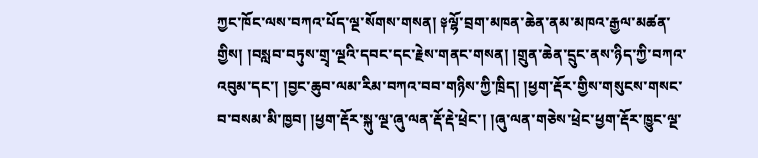ཀྱང་ཁོང་ལས་བཀའ་པོད་ལྔ་སོགས་གསན། ༈ལྷོ་བྲག་མཁན་ཆེན་ནམ་མཁའ་རྒྱལ་མཚན་གྱིས། །བསླབ་བཏུས་གྲྭ་ལྔའི་དབང་དང་རྗེས་གནང་གསན། །གྲུན་ཆེན་དྲུང་ནས་ཉིད་ཀྱི་བཀའ་འབུམ་དང་། །བྱང་ཆུབ་ལམ་རིམ་བཀའ་བབ་གཉིས་ཀྱི་ཁྲིད། །ཕྱག་རྡོར་གྱིས་གསུངས་གསང་བ་བསམ་མི་ཁྱབ། །ཕྱག་རྡོར་སྐུ་ལྔ་ཞུ་ལན་རྡོ་རྡེ་ཕྲེང་། །ཞུ་ལན་གཅེས་ཕྲེང་ཕྱག་རྡོར་ཁྱུང་ལྔ་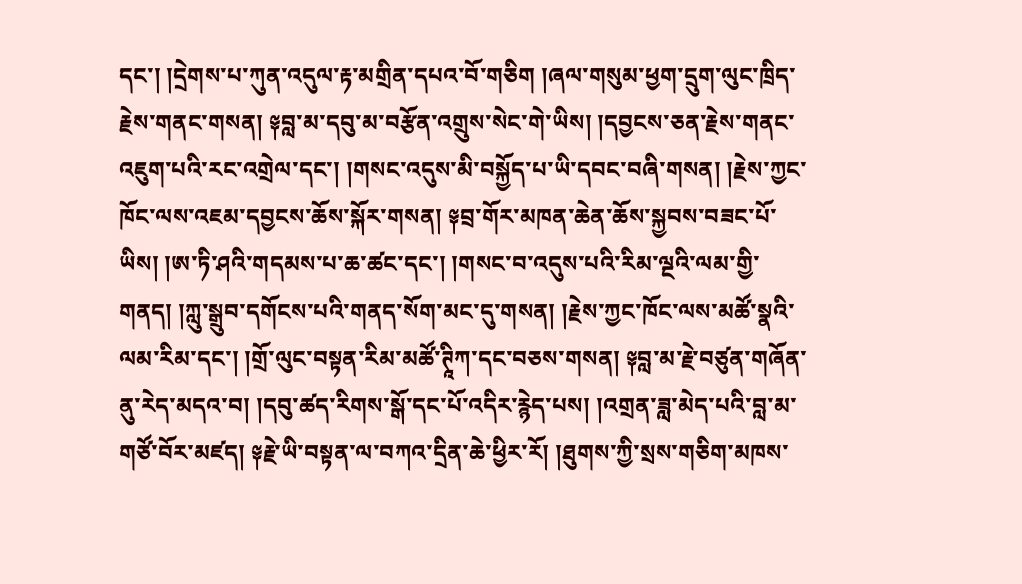དང་། །དྲེགས་པ་ཀུན་འདུལ་རྟ་མགྲིན་དཔའ་བོ་གཅིག །ཞལ་གསུམ་ཕྱག་དྲུག་ལུང་ཁྲིད་རྗེས་གནང་གསན། ༈བླ་མ་དབུ་མ་བརྩོན་འགྲུས་སེང་གེ་ཡིས། །དབྱངས་ཅན་རྗེས་གནང་འཇུག་པའི་རང་འགྲེལ་དང་། །གསང་འདུས་མི་བསྐྱོད་པ་ཡི་དབང་བཞི་གསན། །རྗེས་ཀྱང་ཁོང་ལས་འཇམ་དབྱངས་ཆོས་སྐོར་གསན། ༈བྲ་གོར་མཁན་ཆེན་ཆོས་སྐྱབས་བཟང་པོ་ཡིས། །ཨ་ཏི་ཤའི་གདམས་པ་ཆ་ཚང་དང་། །གསང་བ་འདུས་པའི་རིམ་ལྔའི་ལམ་གྱི་གནད། །ཀླུ་སྒྲུབ་དགོངས་པའི་གནད་སོག་མང་དུ་གསན། །རྗེས་ཀྱང་ཁོང་ལས་མཚོ་སྣའི་ལམ་རིམ་དང་། །གྲོ་ལུང་བསྟན་རིམ་མཚོ་ཊཱིཀ་དང་བཅས་གསན། ༈བླ་མ་རྗེ་བཙུན་གཞོན་ནུ་རེད་མདའ་བ། །དབུ་ཚད་རིགས་སྒོ་དང་པོ་འདིར་རྙེད་པས། །འགྲན་ཟླ་མེད་པའི་བླ་མ་གཙོ་བོར་མཛད། ༈རྗེ་ཡི་བསྟན་ལ་བཀའ་དྲིན་ཆེ་ཕྱིར་རོ། །ཐུགས་ཀྱི་སྲས་གཅིག་མཁས་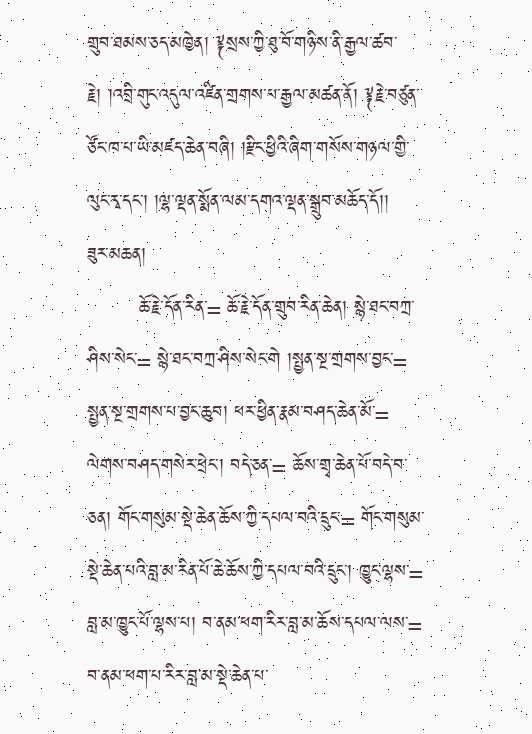གྲུབ་ཐམས་ཅད་མཁྱེན། ༈སྲས་ཀྱི་ཐུ་བོ་གཉིས་ནི་རྒྱལ་ཚབ་རྗེ། །འབྲི་གུང་འདུལ་འཛིན་གྲགས་པ་རྒྱལ་མཚན་ནོ། ༈རྗེ་བཙུན་ཙོང་ཁ་པ་ཡི་མཛད་ཆེན་བཞི། །རྫིང་ཕྱིའི་ཞིག་གསོས་གཉལ་གྱི་ལུང་རྭ་དང་། །ལྷ་ལྡན་སྨོན་ལམ་དགའ་ལྡན་སྒྲུབ་མཆོད་དོ།།
ཟུར་མཆན།
        ཆོ་རྗེ་དོན་རིན་= ཆོ་རྗེ་དོན་གྲུབ་རིན་ཆེན། སྙེ་ཐང་བཀྲ་ཤིས་སེང་= སྙེ་ཐང་བཀྲ་ཤིས་སེང་གེ །སྤྱན་སྔ་གྲགས་བྱང་= སྤྱན་སྔ་གྲགས་པ་བྱང་ཆུབ། ཕར་ཕྱིན་རྣམ་བཤད་ཆེན་མོ་= ལེགས་བཤད་གསེར་ཕྲེང་། བདེ་ཅན་= ཆོས་གྲྭ་ཆེན་པོ་བདེ་བ་ཅན། གོང་གསུམ་སྡེ་ཆེན་ཆོས་ཀྱི་དཔལ་བའི་དྲུང་= གོང་གསུམ་སྡེ་ཆེན་པའི་བླ་མ་རིན་པོ་ཆེ་ཆོས་ཀྱི་དཔལ་བའི་དྲུང་། ཁྱུང་ལྷས་= བླ་མ་ཁྱུང་པོ་ལྷས་པ། བ་ནམ་ཕག་རིར་བླ་མ་ཆོས་དཔལ་ལས་= བ་ནམ་ཕག་པ་རིར་བླ་མ་སྡེ་ཆེན་པ་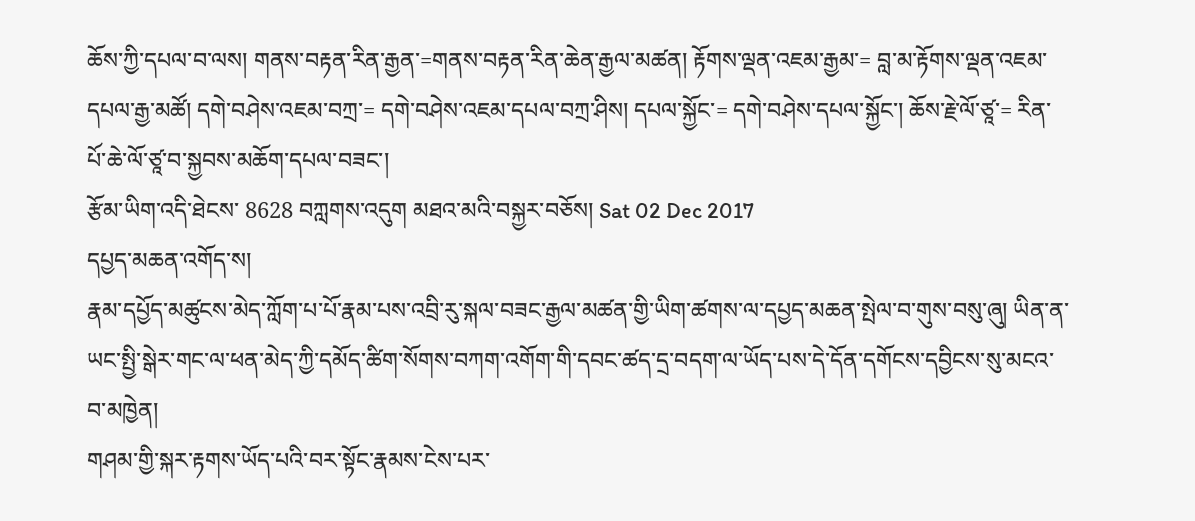ཆོས་ཀྱི་དཔལ་བ་ལས། གནས་བརྟན་རིན་རྒྱན་=གནས་བརྟན་རིན་ཆེན་རྒྱལ་མཚན། རྟོགས་ལྡན་འཇམ་རྒྱམ་= བླ་མ་རྟོགས་ལྡན་འཇམ་དཔལ་རྒྱ་མཚོ། དགེ་བཤེས་འཇམ་བཀྲ་= དགེ་བཤེས་འཇམ་དཔལ་བཀྲ་ཤིས། དཔལ་སྐྱོང་= དགེ་བཤེས་དཔལ་སྐྱོང་། ཆོས་རྗེ་ལོ་ཙཱ་= རིན་པོ་ཆེ་ལོ་ཙཱ་བ་སྐྱབས་མཆོག་དཔལ་བཟང་།
རྩོམ་ཡིག་འདི་ཐེངས་ 8628 བཀླགས་འདུག མཐའ་མའི་བསྐྱར་བཅོས། Sat 02 Dec 2017
དཔྱད་མཆན་འགོད་ས།
རྣམ་དཔྱོད་མཚུངས་མེད་ཀློག་པ་པོ་རྣམ་པས་འབྲི་རུ་སྐལ་བཟང་རྒྱལ་མཚན་གྱི་ཡིག་ཚགས་ལ་དཔྱད་མཆན་སྤེལ་བ་གུས་བསུ་ཞུ། ཡིན་ན་ཡང་སྤྱི་སྒེར་གང་ལ་ཕན་མེད་ཀྱི་དམོད་ཚིག་སོགས་བཀག་འགོག་གི་དབང་ཚད་དྲ་བདག་ལ་ཡོད་པས་དེ་དོན་དགོངས་དབྱིངས་སུ་མངའ་བ་མཁྱེན།
གཤམ་གྱི་སྐར་རྟགས་ཡོད་པའི་བར་སྟོང་རྣམས་ངེས་པར་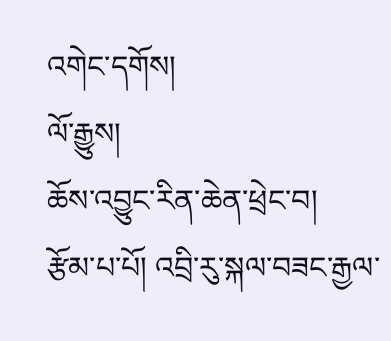འགེང་དགོས།
ལོ་རྒྱུས།
ཆོས་འབྱུང་རིན་ཆེན་ཕྲེང་བ།
རྩོམ་པ་པོ། འབྲི་རུ་སྐལ་བཟང་རྒྱལ་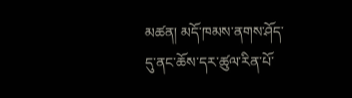མཚན། མདོ་ཁམས་ནགས་ཤོད་དུ་ནང་ཆོས་དར་ཚུལ་རིན་པོ་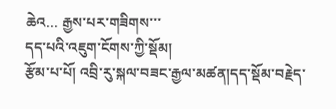ཆེའ... རྒྱས་པར་གཟིགས་་་
དད་པའི་འཇུག་ངོགས་ཀྱི་སྡོམ།
རྩོམ་པ་པོ། འབྲི་རུ་སྐལ་བཟང་རྒྱལ་མཚན།དད་སྡོམ་བརྗེད་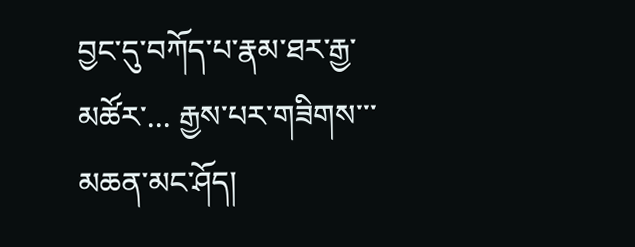བྱང་དུ་བཀོད་པ་རྣམ་ཐར་རྒྱ་མཚོར་... རྒྱས་པར་གཟིགས་་་
མཆན་མང་ཤོད།